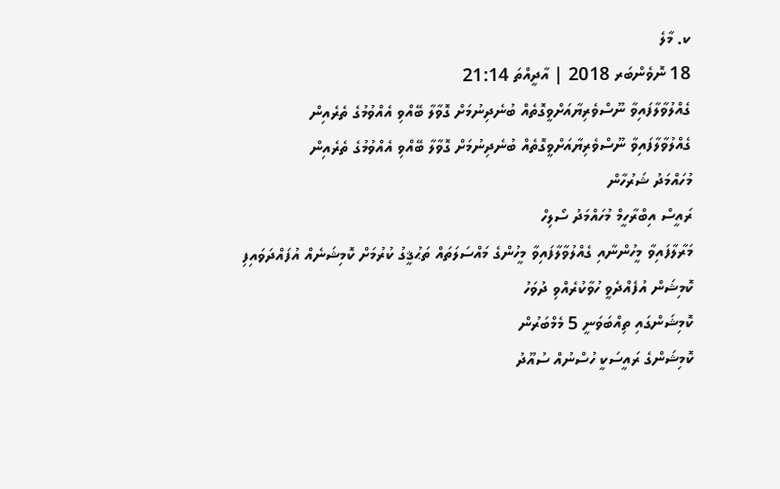ކ. މާލެ
18 ނޮވެންބަރ 2018 | އާދީއްތަ 21:14
ގެއްލުވާލާފައިވާ ނޫސްވެރިޔާއަށްވީގޮތެއް ބުނެދިނުމަށް ގޮވާލާ ބޭއްވި އެއްވުމުގެ ތެރެއިން
ގެއްލުވާލާފައިވާ ނޫސްވެރިޔާއަށްވީގޮތެއް ބުނެދިނުމަށް ގޮވާލާ ބޭއްވި އެއްވުމުގެ ތެރެއިން
މުހައްމަދު ޝަރުހާން
ރައީސް އިބްރާހީމް މުހައްމަދު ސޯލިހް
މަރާލާފައިވާ މީހުންނާއި ގެއްލުވާލާފައިވާ މީހުންގެ މައްސަލަތައް ތަޙުޤީގު ކުރުމަށް ކޮމިޝަނެއް އުފައްދަވައިފި
ކޮމިޝަން އުފެއްދެވީ ހުވާކުރެއްވި ދުވަހު
ކޮމިޝަންގައި ތިއްބަވަނީ 5 މެމްބަރުން
ކޮމިޝަންގެ ރައީސަކީ ހުސްނުއް ސުއޫދު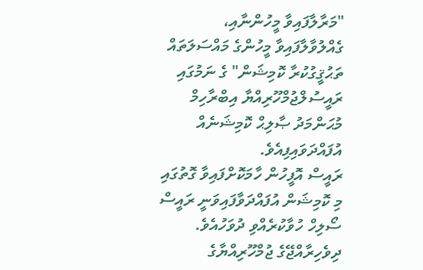"މަރާލާފައިވާ މީހުންނާއި، ގެއްލުވާލާފައިވާ މީހުންގެ މައްސަލަތައް ތަޙުޤީގުކުރާ ކޮމިޝަން" ގެ ނަމުގައި ރައީސުލްޖުމްހޫރިއްޔާ އިބްރާހިމް މުޙަންމަދު ޞާލިޙް ކޮމިޝަނެއް އުފައްދަވައިފިއެވެ.
ރައީސް އޮފީހުން ހާމަކޮށްފައިވާ ގޮތުގައި މި ކޮމިޝަން އުފައްދަވާފައިވަނީ ރައީސް ސޯލިހް ހުވާކުރެއްވި ދުވަހުއެވެ.
ދިވެހިރާއްޖޭގެ ޖުމްހޫރިއްޔާގެ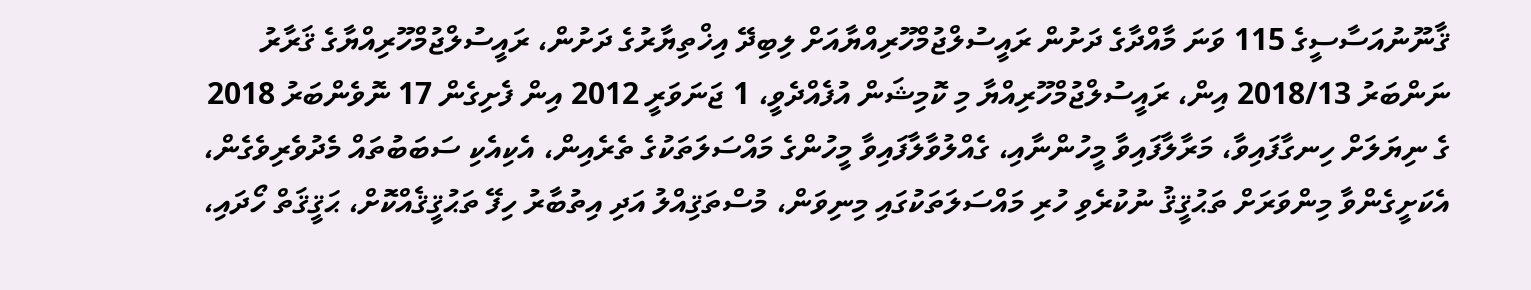ޤާނޫނުއަސާސީގެ 115 ވަނަ މާއްދާގެ ދަށުން ރައީސުލްޖުމްހޫރިއްޔާއަށް ލިބިދޭ އިޚްތިޔާރުގެ ދަށުން، ރައީސުލްޖުމްހޫރިއްޔާގެ ޤަރާރު ނަންބަރު 2018/13 އިން، ރައީސުލްޖުމްހޫރިއްޔާ މި ކޮމިޝަން އުފެއްދެވީ، 1 ޖަނަވަރީ 2012 އިން ފެށިގެން 17 ނޮވެންބަރު 2018 ގެ ނިޔަލަށް ހިނގާފައިވާ، މަރާލާފައިވާ މީހުންނާއި، ގެއްލުވާލާފައިވާ މީހުންގެ މައްސަލަތަކުގެ ތެރެއިން، އެކިއެކި ސަބަބުތައް މެދުވެރިވެގެން، އެކަށީގެންވާ މިންވަރަށް ތަޙުޤީޤު ނުކުރެވި ހުރި މައްސަލަތަކުގައި މިނިވަން، މުސްތަޤިއްލު އަދި އިތުބާރު ހިފޭ ތަޙުޤީޤެއްކޮށް، ޙަޤީޤަތް ހޯދައި،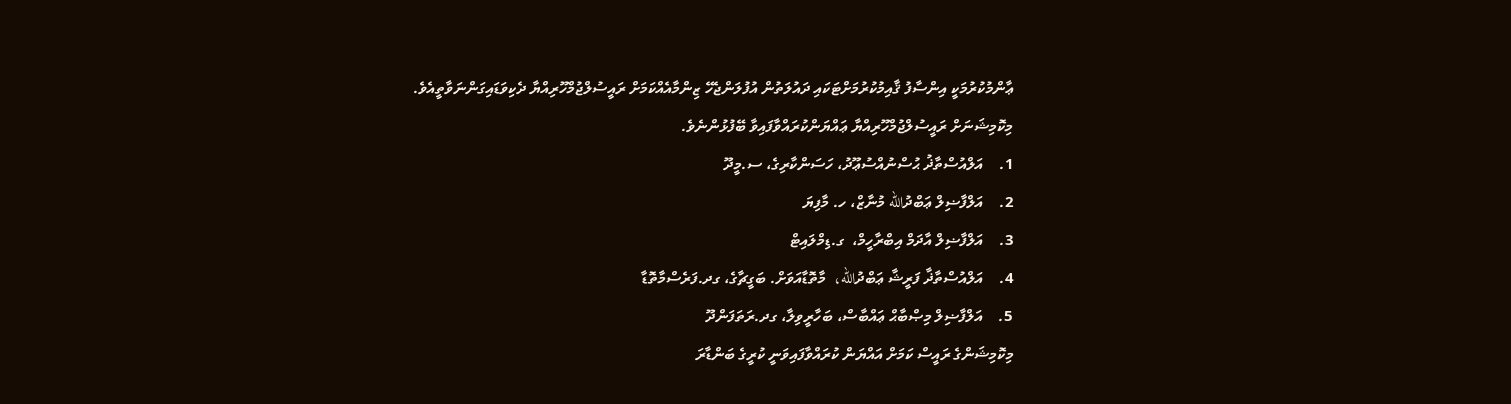ޢާންމުކުރުމަކީ އިންސާފު ޤާއިމުކުރުމަށްޓަކައި ދައުލަތުން އުފުލަންޖެހޭ ޒިންމާއެއްކަމަށް ރައީސުލްޖުމްހޫރިއްޔާ ދެކިވަޑައިގަންނަވާތީއެވެ.
މިކޮމިޝަނަށް ރައީސުލްޖުމްހޫރިއްޔާ ޢައްޔަންކުރައްވާފައިވާ ބޭފުޅުންނެވެ.
1.    އަލްއުސްތާޛު ޙުސްނުއްސުޢޫދު، ހަސަންކާރިގެ، ސ.މީދޫ
2.    އަލްފާޟިލް ޢަބްދުالله މުނާޒް، ހ. މާފިޔަ
3.    އަލްފާޟިލް އާދަމް އިބްރާހީމް،  ގ.ޑިމްލައިޓް
4.    އަލްއުސްތާޛާ ފަރީޝާ ޢަބްދުالله،  މާތޮޑާއަވަށް. ބަގީޗާގެ، ގދ.ފަރެސްމާތޮޑާ
5.    އަލްފާޟިލް މިޞްބާޙް ޢައްބާސް، ބަހާރީވިލާ، ގދ.ރަތަފަންދޫ
މިކޮމިޝަންގެ ރައީސް ކަމަށް އައްޔަން ކުރައްވާފައިވަނީ ކުރީގެ ބަންޑާރަ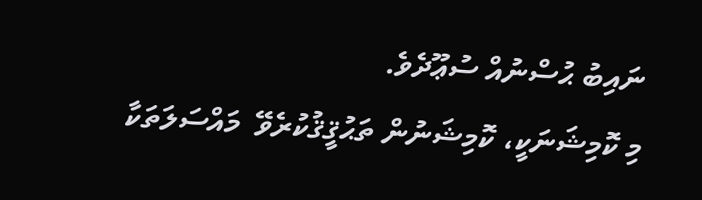ނައިބު ޙުސްނުއް ސުޢޫދެވެ.
މި ކޮމިޝަނަކީ، ކޮމިޝަނުން ތަޙުޤީޤުކުރެވޭ  މައްސަލަތަކާ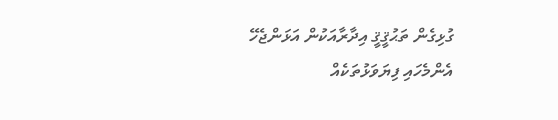ގުޅިގެން ތަޙުޤީޤީ އިދާރާއަކުން އަޅަންޖެހޭ އެންމެހައި ފިޔަވަޅުތަކެއް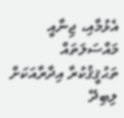އެޅުމާއި، ޖިނާއީ މައްސަލަތައް ތަޙުޤީޤުކުރާ އިދާރާއަކަށް  ލިބިދޭ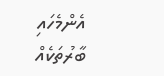އެންމެހައި ބާރުތަކެއް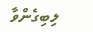ލިބިގެންވާ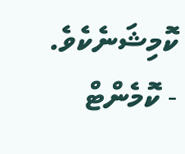ކޮމިޝަނެކެވެ.
- ކޮމެންޓް